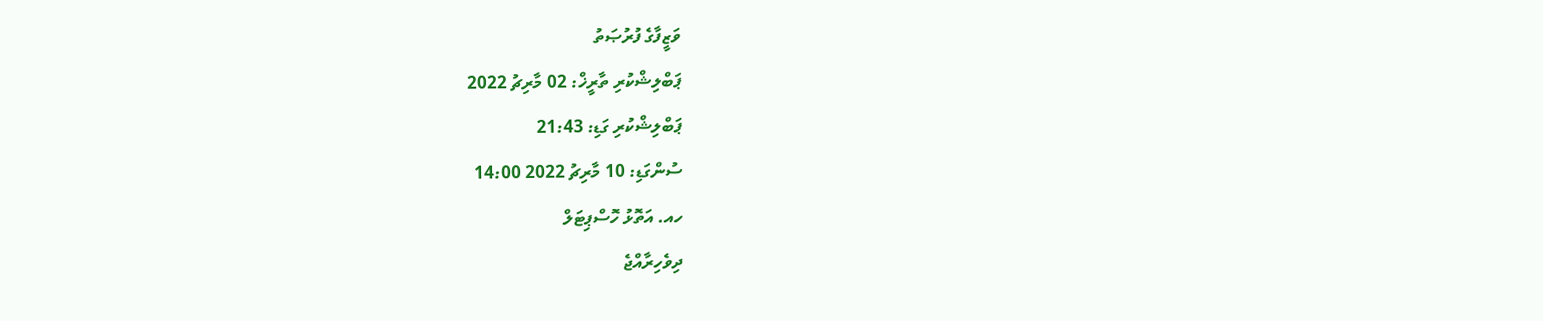ވަޒީފާގެ ފުރުޞަތު
ޕަބްލިޝްކުރި ތާރީޚް: 02 މާރިޗު 2022
ޕަބްލިޝްކުރި ގަޑި: 21:43
ސުންގަޑި: 10 މާރިޗު 2022 14:00
ހއ. އަތޮޅު ހޮސްޕިޓަލް
ދިވެހިރާއްޖެ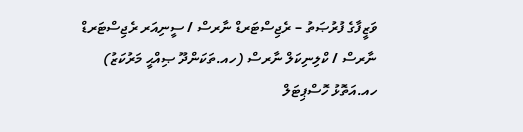ވަޒީފާގެ ފުރުޞަތު – ރެޖިސްޓަރޑް ނާރސް / ސީނިއަރ ރެޖިސްޓަރޑް ނާރސް / ކްލިނިކަލް ނާރސް (ހއ.ތަކަންދޫ ޞިއްޙީ މަރުކަޒު)
ހއ.އަތޮޅު ހޮސްޕިޓަލް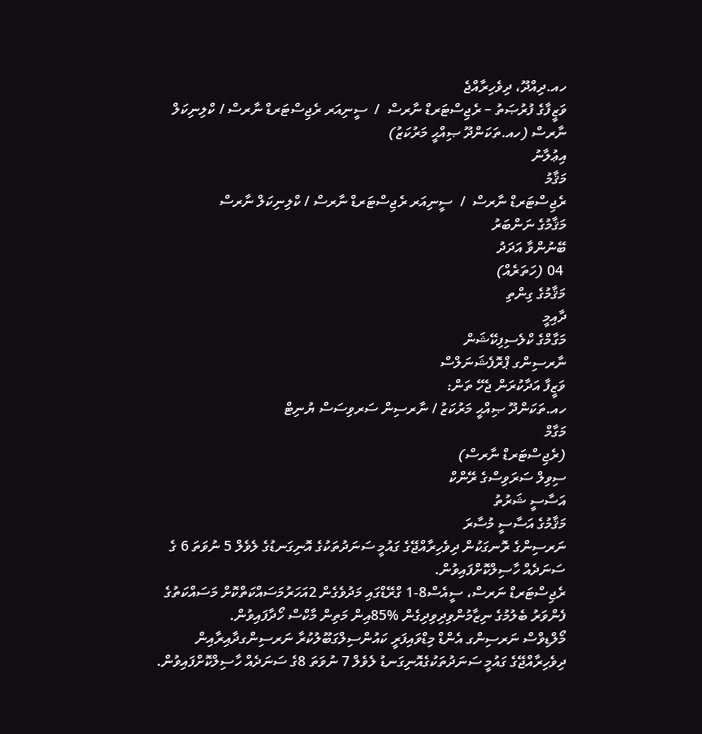ހއ.ދިއްދޫ، ދިވެހިރާއްޖެ
ވަޒީފާގެ ފުރުޞަތު – ރެޖިސްޓަރޑް ނާރސް  /  ސީނިއަރ ރެޖިސްޓަރޑް ނާރސް / ކްލިނިކަލް ނާރސް (ހއ.ތަކަންދޫ ޞިއްޙީ މަރުކަޒު)
އިޢުލާނު
މަޤާމު
ރެޖިސްޓަރޑް ނާރސް  /  ސީނިއަރ ރެޖިސްޓަރޑް ނާރސް / ކްލިނިކަލް ނާރސް
މަޤާމުގެ ނަންބަރު
ބޭނުންވާ އަދަދު
 04 (ހަތަރެއް)
މަޤާމުގެ ގިންތި
ދާއިމީ
މަގާމްގެ ކްލެސިފިކޭޝަން
ނާރސިންގ ޕްރޮފެޝަނަލްސް
ވަޒީފާ އަދާކުރަން ޖެހޭ ތަން:
ހއ.ތަކަންދޫ ޞިއްޙީ މަރުކަޒު / ނާރސިން ސަރވިސަސް ޔުނިޓް
މަގާމް
(ރެޖިސްޓަރޑް ނާރސް)
ސިވިލް ސަރަވިސްގެ ރޭންކް
އަސާސީ ޝަރުތު
މަޤާމުގެ އަސާސީ މުސާރަ
ނަރސިންގެ ރޮނގަކުން ދިވެހިރާއްޖޭގެ ގައުމީ ސަނަދުތަކުގެ އޮނިގަނޑުގެ ލެވެލް 5 ނުވަތަ 6 ގެ ސަނަދެއް ހާސިލްކޮށްފައިވުން.
ރެޖިސްޓަރޑް ނަރސް، ސީއެސް8-1 ގްރޭޑްގައި މަދުވެގެން 2އަހަރުމަސައްކަތްކޮށް މަސައްކަތުގެ ފެންވަރު ބެލުމުގެ ނިޒާމުންވިދިވިދިގެން %85އިން މަތިން މާކްސް ހޯދާފައިވުން.
މޯލްޑިވްސް ނަރސިންގ އެންޑް މިޑްވައިފަރީ ކައުންސިލްގަބޫލުކުރާ ނަރސިންގދާއިރާއިން ދިވެހިރާއްޖޭގެ ގައުމީ ސަނަދުތަކުގެއޮނިގަނޑު ލެވެލް 7 ނުވަތަ 8ގެ ސަނަދެއް ހާސިލްކޮށްފައިވުން.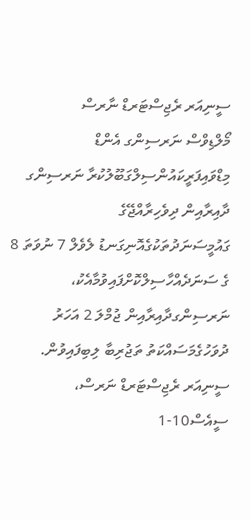ސީނިއަރ ރެޖިސްޓަރޑް ނާރސް
މޯލްޑިވްސް ނަރސިންގ އެންޑް މިޑްވައިފަރީކައުންސިލްގަބޫލުކުރާ ނަރސިންގ ދާއިރާއިން ދިވެހިރާއްޖޭގެ ގައުމީސަނަދުތަކުގެއޮނިގަނޑު ލެވެލް 7 ނުވަތަ 8 ގެ ސަނަދެއްހާސިލްކޮށްފައިވުމާއެކު، ނަރސިންގދާއިރާއިން ޖުމްލަ 2 އަހަރު ދުވަހުގެމަސައްކަތު ތަޖުރިބާ ލިބިފައިވުން.
ސީނިއަރ ރެޖިސްޓަރޑް ނަރސް، ސީއެސް10-1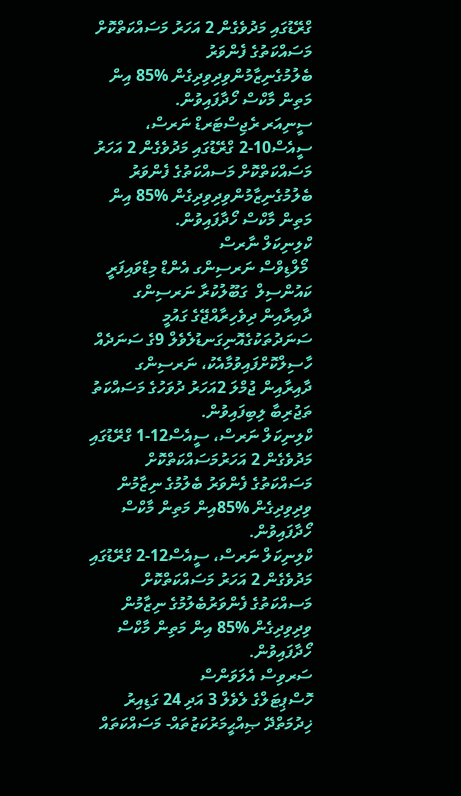ގްރޭޑުގައި މަދުވެގެން 2 އަހަރު މަސައްކަތްކޮށް މަސައްކަތުގެ ފެންވަރު ބެލުމުގެނިޒާމުންވިދިވިދިގެން %85 އިން މަތިން މާކްސް ހޯދާފައިވުން.
ސީނިއަރ ރެޖިސްޓަރޑް ނަރސް، ސީއެސް10-2 ގްރޭޑުގައި މަދުވެގެން 2 އަހަރު މަސައްކަތްކޮށް މަސއްކަތުގެ ފެންވަރު ބެލުމުގެނިޒާމުންވިދިވިދިގެން %85 އިން މަތިން މާކްސް ހޯދާފައިވުން.
ކްލިނިކަލް ނާރސް
 މޯލްޑިވްސް ނަރސިންގ އެންޑް މިޑްވައިފަރީ ކައުންސިލް  ގަބޫލުކުރާ ނަރސިންގ ދާއިރާއިން ދިވެހިރާއްޖޭގެ ގައުމީ ސަނަދުތަކުގެއޮނިގަނޑުލެވެލް 9ގެ ސަނަދެއް ހާސިލްކޮށްފައިވުމާއެކު، ނަރސިންގ ދާއިރާއިން ޖުމްލަ 2އަހަރު ދުވަހުގެ މަސައްކަތު ތަޖުރިބާ ލިބިފައިވުން.
ކްލިނިކަލް ނަރސް، ސީއެސް12-1 ގްރޭޑުގައި މަދުވެގެން 2 އަހަރުމަސައްކަތްކޮށް މަސައްކަތުގެ ފެންވަރު ބެލުމުގެ ނިޒާމުން ވިދިވިދިގެން %85އިން މަތިން މާކްސް ހޯދާފައިވުން.
ކްލިނިކަލް ނަރސް، ސީއެސް12-2 ގްރޭޑުގައި މަދުވެގެން 2 އަހަރު މަސައްކަތްކޮށް މަސއްކަތުގެ ފެންވަރުބެލުމުގެ ނިޒާމުން ވިދިވިދިގެން %85 އިން މަތިން މާކްސް ހޯދާފައިވުން.
ސަރވިސް އެލަވަންސް
ހޮސްޕިޓަލްގެ ލެވެލް 3 އަދި 24 ގަޑިއިރު ޚިދުމަތްދޭ ޞިއްޙީމަރުކަޒުތައް- މަސައްކަތައް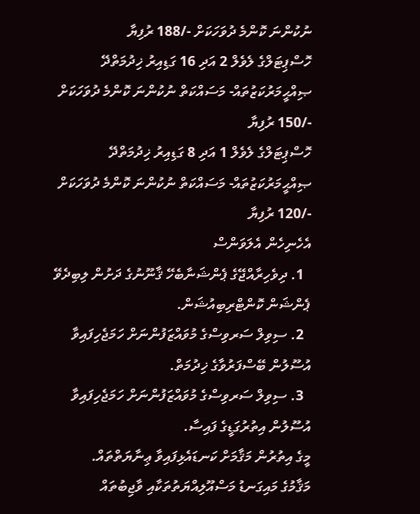ނުކުންނަ ކޮންމެ ދުވަހަކަށް -/188 ރުފިޔާ
ހޮސްޕިޓަލްގެ ލެވެލް 2 އަދި 16 ގަޑިއިރު ޚިދުމަތްދޭ ޞިއްޙީމަރުކަޒުތައް- މަސައްކަތް ނުކުންނަ ކޮންމެ ދުވަހަކަށް -/150 ރުފިޔާ
ހޮސްޕިޓަލްގެ ލެވެލް 1 އަދި 8 ގަޑިއިރު ޚިދުމަތްދޭ ޞިއްޙީމަރުކަޒުތައް- މަސައްކަތް ނުކުންނަ ކޮންމެ ދުވަހަކަށް -/120 ރުފިޔާ
އެހެނިހެން އެލަވަންސް
  1. ދިވެހިރާއްޖޭގެ ޕެންޝަނާބެހޭ ޤާނޫނުގެ ދަށުން ލިބިދެވޭ ޕެންޝަން ކޮންޓްރިބިއުޝަން.
  2. ސިވިލް ސަރވިސްގެ މުވައްޒަފުންނަށް ހަމަޖެހިފައިވާ އުސޫލުން ބޭސްފަރުވާގެ ޚިދުމަތް.
  3. ސިވިލް ސަރވިސްގެ މުވައްޒަފުންނަށް ހަމަޖެހިފައިވާ އުސޫލުން އިތުރުގަޑީގެ ފައިސާ.
މީގެ އިތުރުން މަޤާމަށް ކަނޑައެޅިފައިވާ ޢިނާޔަތްތައް.
މަޤާމުގެ މައިގަނޑު މަސްއޫލިއްޔަތުތަކާއި ވާޖިބުތައް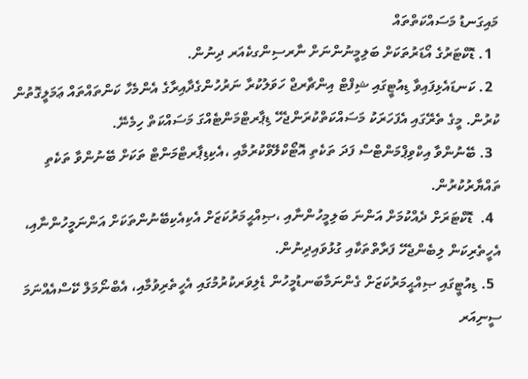މައިގަނޑު މަސައްކަތްތައް
  1. ޑޮކްޓަރުގެ އޯޑަރުތަކަށް ބަލިމީނުންނަށް ނާރސިންގކެއަރ ދިނުން.
  2. ކަނޑައެޅިފައިވާ ޑިއުޓީގައި ޝިފްޓް އިންޗާރޖް ހަވަލުކުރާ ނަރުހުންގެދާއިރާގެ އެންމެހާ ކަންތައްތައް ޢަމަލީގޮތުން ކުރުން. މީގެ ތެރޭގައި އެފަހަރަކު މަސައްކަތްކުރަންޖެހޭ ޑިޕާރޓްމަންޓެއްގަ މަސައްކަތް ހިމެނޭ.
  3. ބޭނުންވާ އިކްވިޕްމަންޓްސް ފަދަ ތަކެތި އޮޓޯކްލޭވްކުރުމާއި ،އެކިޑިޕާރޓްމަންޓް ތަކަށް ބޭނުންވާ ތަކެތި ތައްޔާރުކުރުން.
  4.  ޑޮކްޓަރަށް ދެއްކުމަށް އަންނަ ބަލިމީހުންނާއި ،ޞިއްޙީމަރުކަޒަށް އެކިއެކިބޭނުންތަކަށް އަންނަމީހުންނާއި، އެހީތެރިކަން ލިބެންޖެހޭ ފަރާތްތަކާއި ގުޅުވައިދިނުން.
  5. ޑިއުޓީގައި ޞިއްޙީމަރުކަޒަށް ގެންނަމާބަނޑުމީހުން ޑެލިވަރކުރުމުގައި އެހީތެރިވުމާއި، އެބްނޯމަލް ކޭސްއެއްނަމަ ސީނިއަރ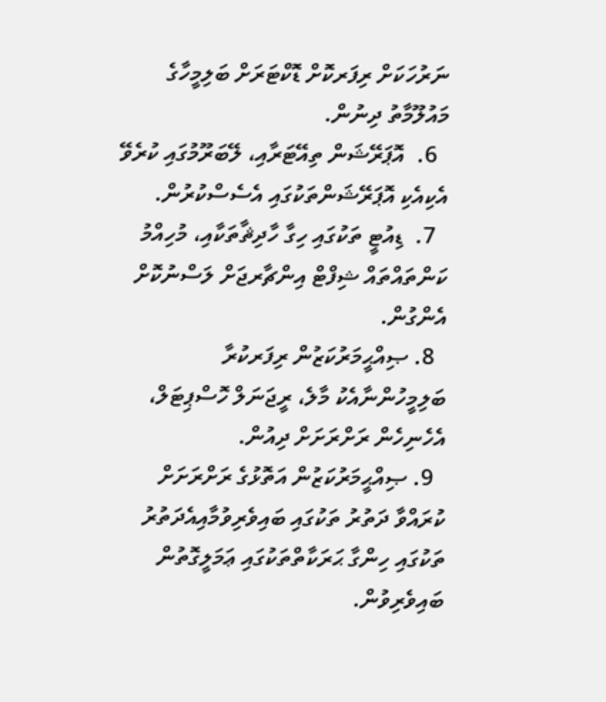ނަރުހަކަށް ރިފަރކޮށް ޑޮކްޓަރަށް ބަލިމީހާގެ މައުލޫމާތު ދިނުން.
  6.  އޮޕަރޭޝަން ތިއޭޓަރާއި، ލޭބަރޫމުގައި ކުރެވޭ އެކިއެކި އޮޕަރޭޝަންތަކުގައި އެސެސްކުރުން.
  7.  ޑިއުޓީ ތަކުގައި ހިގާ ހާދިޘާތަކާއި، މުހިއްމު ކަންތައްތައް ޝިފްޓް އިންޗާރޖަށް ލަސްނުކޮށް އެންގުން.
  8. ޞިއްޙީމަރުކަޒުން ރިފަރކުރާ ބަލިމީހުންނާއެކު މާލެ، ރީޖަނަލް ހޮސްޕިޓަލް، އެހެނިހެން ރަށްރަށަށް ދިއުން.
  9. ޞިއްޙީމަރުކަޒުން އަތޮޅުގެ ރަށްރަށަށް ކުރައްވާ ދަތުރު ތަކުގައި ބައިވެރިވުމާއިއެދަތުރު ތަކުގައި ހިންގާ ޙަރަކާތްތަކުގައި ޢަމަލީގޮތުން ބައިވެރިވުން.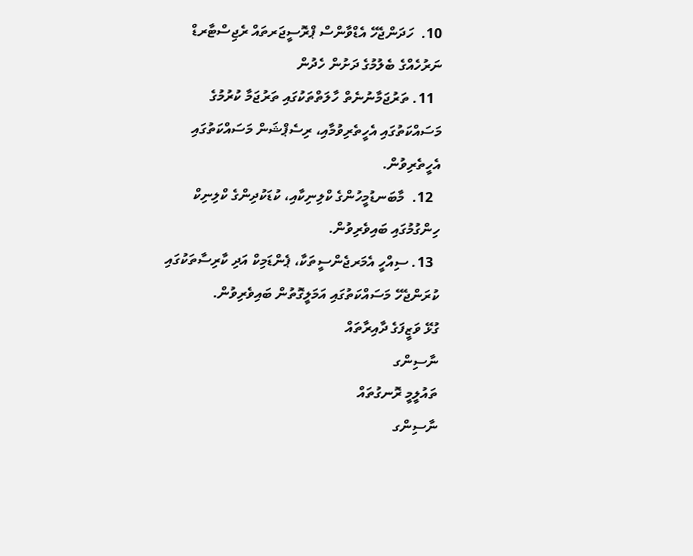10.  ހަދަންޖެހޭ އެޑްވާންސް ޕްރޮސީޖަރތައް ރެޖިސްޓާރޑް ނަރުހެއްގެ ބެލުމުގެ ދަށުން ހެދުން
  11. ތަރުޖަމާނުނެތް ހާލަތްތަކުގައި ތަރުޖަމާ ކުރުމުގެ މަސައްކަތުގައި އެހީތެރިވުމާއި، ރިސެޕްޝަން މަސައްކަތުގައި އެހީތެރިވުން.
  12.  މާބަނޑުމީހުންގެ ކްލިނިކާއި، ކުޑަކުދިންގެ ކްލިނިކް ހިންގުމުގައި ބައިވެރިވުން.
  13. ސިއްހީ އެމަރޖެންސީތަކާ، ޕެންޑަމިކް އަދި ކާރިސާތަކުގައި ކުރަންޖެހޭ މަސައްކަތުގައި އަމަލީގޮތުން ބައިވެރިވުން.
ގުޅޭ ވަޒީފަގެ ދާއިރާތައް
ނާސިންގ
ތައުލީމީ ރޮނގުތައް
ނާސިންގ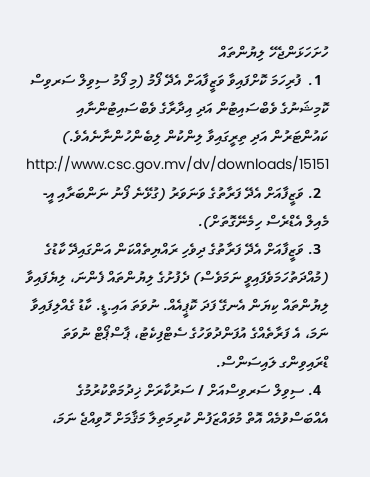ހުށަހަޅަންޖެހޭ ލިޔުންތައް
  1.  ފުރިހަމަ ކޮށްފައިވާ ވަޒީފާއަށް އެދޭ ފޯމު (މި ފޯމު ސިވިލް ސަރވިސް ކޮމިޝަނުގެ ވެބްސައިޓުން އަދި އިދާރާގެ ވެބްސައިޓުންނާއި ކައުންޓަރުން އަދި ތިރީގައިވާ ލިންކުން ލިބެންހުންނާނެއެވެ.) http://www.csc.gov.mv/dv/downloads/15151
  2. ވަޒީފާއަށް އެދޭ ފަރާތުގެ ވަނަވަރު (ގުޅޭނެ ފޯނު ނަންބަރާއި އީ-މެއިލް އެޑްރެސް ހިމެނޭގޮތަށް).
  3. ވަޒީފާއަށް އެދޭ ފަރާތުގެ ދިވެހި ރައްޔިތެއްކަން އަންގައިދޭ ކާޑުގެ (މުއްދަތުހަމަވެފައިވީ ނަމަވެސް) ދެފުށުގެ ލިޔުންތައް ފެންނަ، ލިޔެފައިވާ ލިޔުންތައް ކިޔަން އެނގޭ ފަދަ ކޮޕީއެއް. ނުވަތަ އައި.ޑީ. ކާޑު ގެއްލިފައިވާ ނަމަ، އެ ފަރާތެއްގެ އުފަންދުވަހުގެ ސެޓްފިކެޓު، ޕާސްޕޯޓް ނުވަތަ ޑްރައިވިންގ ލައިސަންސް.
  4. ސިވިލް ސަރވިސްއަށް / ސަރުކާރަށް ޚިދުމަތްކުރުމުގެ އެއްބަސްވުމެއް އޮތް މުވައްޒަފުން ކުރިމަތިލާ މަޤާމަށް ހޮވިއްޖެ ނަމަ،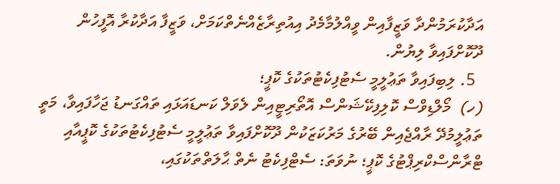އަދާކުރަމުންދާ ވަޒީފާއިން ވީއްލުމާމެދު އިއުތިރާޒެއްނެތްކަމަށް، ވަޒީފާ އަދާކުރާ އޮފީހުން ދޫކޮށްފައިވާ ލިޔުން.
  5. ލިބިފައިވާ ތަޢުލީމީ ސެޓުފިކެޓުތަކުގެ ކޮޕީ؛
(ހ)  މޯލްޑިވްސް ކޮލިފިކޭޝަންސް އޮތޯރިޓީއިން ލެވަލް ކަނޑައަޅައި ތައްގަނޑު ޖަހާފައިވާ، މަތީ ތަޢުލީމުދޭ ރާއްޖެއިން ބޭރުގެ މަރުކަޒަކުން ދޫކޮށްފައިވާ ތަޢުލީމީ ސެޓުފިކެޓުތަކުގެ ކޮޕީއާއި ޓްރާންސްކްރިޕްޓުގެ ކޮޕީ؛ ނުވަތަ: ސެޓްފިކެޓު ނެތް ޙާލަތްތަކުގައި،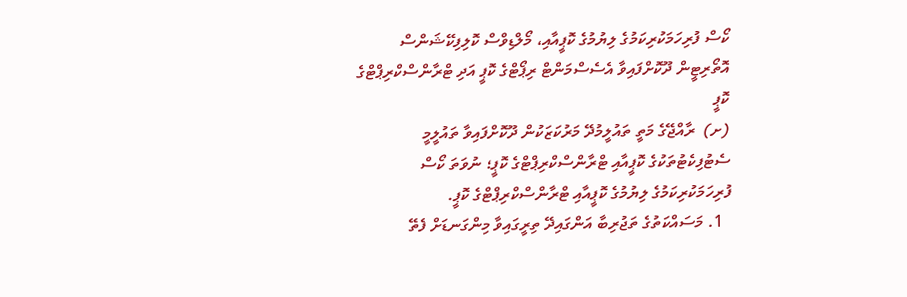ކޯސް ފުރިހަމަކުރިކަމުގެ ލިޔުމުގެ ކޮޕީއާއި، މޯލްޑިވްސް ކޮލިފިކޭޝަންސް އޮތޯރިޓީން ދޫކޮށްފައިވާ އެސެސްމަންޓް ރިޕޯޓްގެ ކޮޕީ އަދި ޓްރާންސްކްރިޕްޓްގެ ކޮޕީ
(ށ)  ރާއްޖޭގެ މަތީ ތައުލީމުދޭ މަރުކަޒަކުން ދޫކޮށްފައިވާ ތައުލީމީ ސެޓުފިކެޓުތަކުގެ ކޮޕީއާއި ޓްރާންސްކްރިޕްޓްގެ ކޮޕީ؛ ނުވަތަ ކޯސް ފުރިހަމަކުރިކަމުގެ ލިޔުމުގެ ކޮޕީއާއި ޓްރާންސްކްރިޕްޓްގެ ކޮޕީ.
  1. މަސައްކަތުގެ ތަޖުރިބާ އަންގައިދޭ ތިރީގައިވާ މިންގަނޑަށް ފެތޭ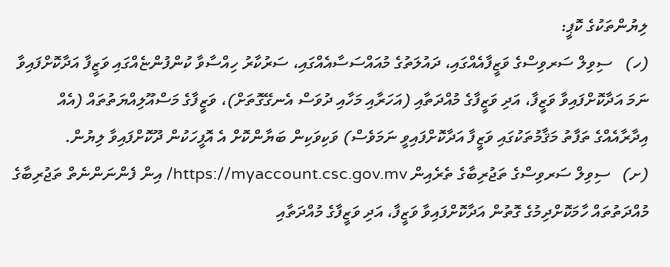ލިޔުންތަކުގެ ކޮޕީ:
(ހ)   ސިވިލް ސަރވިސްގެ ވަޒީފާއެއްގައި، ދައުލަތުގެ މުއައްސަސާއެއްގައި، ސަރުކާރު ހިއްސާވާ ކުންފުންޏެއްގައި ވަޒީފާ އަދާކޮށްފައިވާ ނަމަ އަދާކޮށްފައިވާ ވަޒީފާ، އަދި ވަޒީފާގެ މުއްދަތާއި (އަހަރާއި މަހާއި ދުވަސް އެނގޭގޮތަށް)، ވަޒީފާގެ މަސްއޫލިއްޔަތުތައް (އެއް އިދާރާއެއްގެ ތަފާތު މަޤާމުތަކުގައި ވަޒީފާ އަދާކޮށްފައިވީ ނަމަވެސް) ވަކިވަކިން ބަޔާންކޮށް އެ އޮފީހަކުން ދޫކޮށްފައިވާ ލިޔުން.
(ށ)   ސިވިލް ސަރވިސްގެ ތަޖުރިބާގެ ތެރެއިން https://myaccount.csc.gov.mv/ އިން ފެންނަންނެތް ތަޖުރިބާގެ މުއްދަތުތައް ހާމަކޮށްދިމުގެ ގޮތުން އަދާކޮށްފައިވާ ވަޒީފާ، އަދި ވަޒީފާގެ މުއްދަތާއި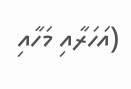(އަހަރާއި މަހާއި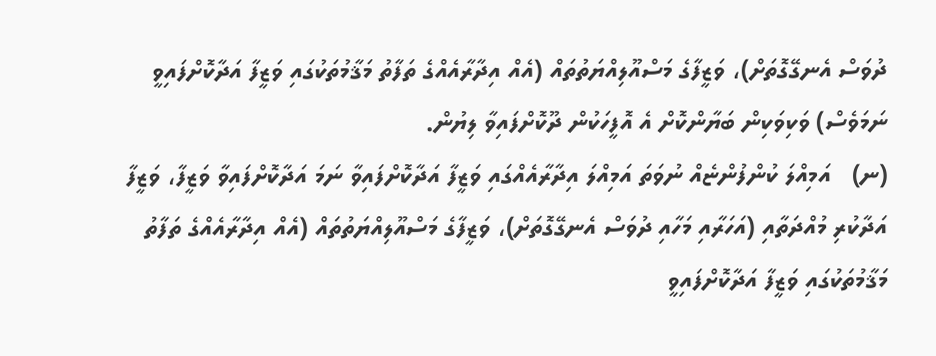ދުވަސް އެނގޭގޮތަށް)، ވަޒީފާގެ މަސްއޫލިއްޔަތުތައް (އެއް އިދާރާއެއްގެ ތަފާތު މަޤާމުތަކުގައި ވަޒީފާ އަދާކޮށްފައިވީ ނަމަވެސް) ވަކިވަކިން ބަޔާންކޮށް އެ އޮފީހަކުން ދޫކޮށްފައިވާ ލިޔުން.
(ނ)   އަމިއްލަ ކުންފުންޏެއް ނުވަތަ އަމިއްލަ އިދާރާއެއްގައި ވަޒީފާ އަދާކޮށްފައިވާ ނަމަ އަދާކޮށްފައިވާ ވަޒީފާ، ވަޒީފާ އަދާކުރި މުއްދަތާއި (އަހަރާއި މަހާއި ދުވަސް އެނގޭގޮތަށް)، ވަޒީފާގެ މަސްއޫލިއްޔަތުތައް (އެއް އިދާރާއެއްގެ ތަފާތު މަޤާމުތަކުގައި ވަޒީފާ އަދާކޮށްފައިވީ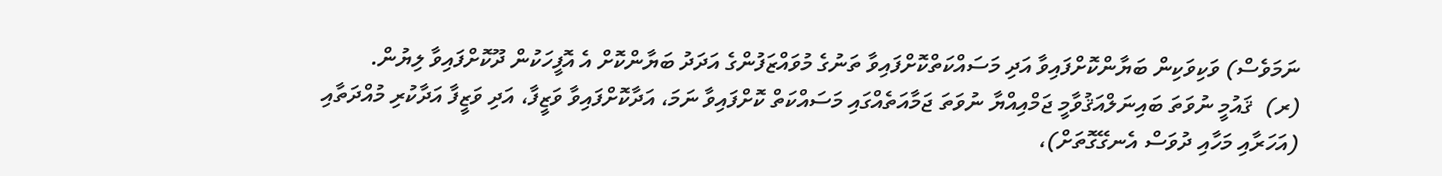ނަމަވެސް) ވަކިވަކިން ބަޔާންކޮށްފައިވާ އަދި މަސައްކަތްކޮށްފައިވާ ތަނުގެ މުވައްޒަފުންގެ އަދަދު ބަޔާންކޮށް އެ އޮފީހަކުން ދޫކޮށްފައިވާ ލިޔުން.
(ރ)  ޤައުމީ ނުވަތަ ބައިނަލްއަޤުވާމީ ޖަމްއިއްޔާ ނުވަތަ ޖަމާއަތެއްގައި މަސައްކަތް ކޮށްފައިވާ ނަމަ، އަދާކޮށްފައިވާ ވަޒީފާ، އަދި ވަޒީފާ އަދާކުރި މުއްދަތާއި (އަހަރާއި މަހާއި ދުވަސް އެނގޭގޮތަށް)،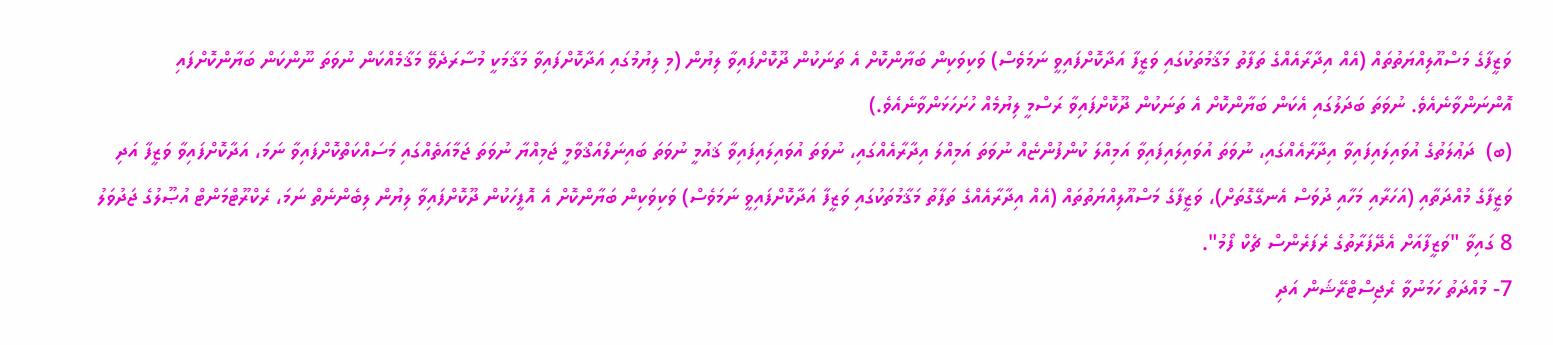ވަޒީފާގެ މަސްއޫލިއްޔަތުތައް (އެއް އިދާރާއެއްގެ ތަފާތު މަޤާމުތަކުގައި ވަޒީފާ އަދާކޮށްފައިވީ ނަމަވެސް) ވަކިވަކިން ބަޔާންކޮށް އެ ތަނަކުން ދޫކޮށްފައިވާ ލިޔުން (މި ލިޔުމުގައި އަދާކޮށްފައިވާ މަޤާމަކީ މުސާރަދެވޭ މަޤާމެއްކަން ނުވަތަ ނޫންކަން ބަޔާންކޮށްފައި އޮންނަންވާނެއެވެ. ނުވަތަ ބަދަލުގައި އެކަން ބަޔާންކޮށް އެ ތަނަކުން ދޫކޮށްފައިވާ ރަސްމީ ލިޔުމެއް ހުށަހަޅަންވާނެއެވެ.)
(ބ)  ދަޢުލަތުގެ އުވައިލައިފައިވާ އިދާރާއެއްގައި، ނުވަތަ އުވައިލައިފައިވާ އަމިއްލަ ކުންފުންޏެއް ނުވަތަ އަމިއްލަ އިދާރާއެއްގައި، ނުވަތަ އުވައިލައިފައިވާ ޤައުމީ ނުވަތަ ބައިނަލްއަޤްވާމީ ޖަމިއްޔާ ނުވަތަ ޖަމާއަތެއްގައި މަސައްކަތްކޮށްފައިވާ ނަމަ، އަދާކޮށްފައިވާ ވަޒީފާ އަދި ވަޒީފާގެ މުއްދަތާއި (އަހަރާއި މަހާއި ދުވަސް އެނގޭގޮތަށް)، ވަޒީފާގެ މަސްއޫލިއްޔަތުތައް (އެއް އިދާރާއެއްގެ ތަފާތު މަޤާމުތަކުގައި ވަޒީފާ އަދާކޮށްފައިވީ ނަމަވެސް) ވަކިވަކިން ބަޔާންކޮށް އެ އޮފީހަކުން ދޫކޮށްފައިވާ ލިޔުން ލިބެންނެތް ނަމަ، ރެކްރޫޓްމަންޓް އުޞޫލުގެ ޖަދުވަލު 8 ގައިވާ "ވަޒީފާއަށް އެދޭފަރާތުގެ ރެފަރެންސް ޗެކް ފޯމު".
7- މުއްދަތު ހަމަނުވާ ރެޖިސްޓްރޭޝަން އަދި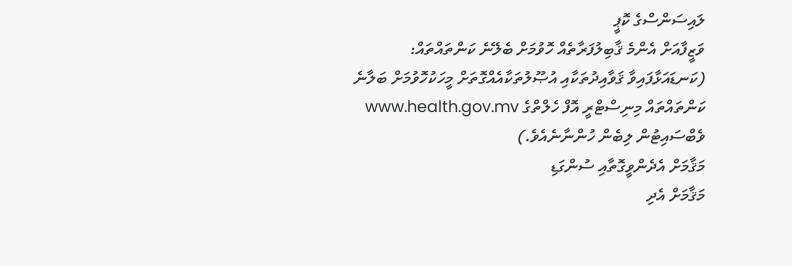ލައިސަންސްގެ ކޮޕީ
ވަޒީފާއަށް އެންމެ ޤާބިލުފަރާތެއް ހޮވުމަށް ބެލޭނެ ކަންތައްތައް:
(ކަނޑައަޅާފައިވާ ޤަވާއިދުތަކާއި އުޞޫލުތަކާއެއްގޮތަށް މީހަކުހޮވުމަށް ބަލާނެ ކަންތައްތައް މިނިސްޓްރީ އޮފް ހެލްތްގެ www.health.gov.mv ވެބްސައިޓުން ލިބެން ހުންނާނެއެވެ.)
މަޤާމަށް އެދެންވީގޮތާއި ސުންގަޑި
މަޤާމަށް އެދި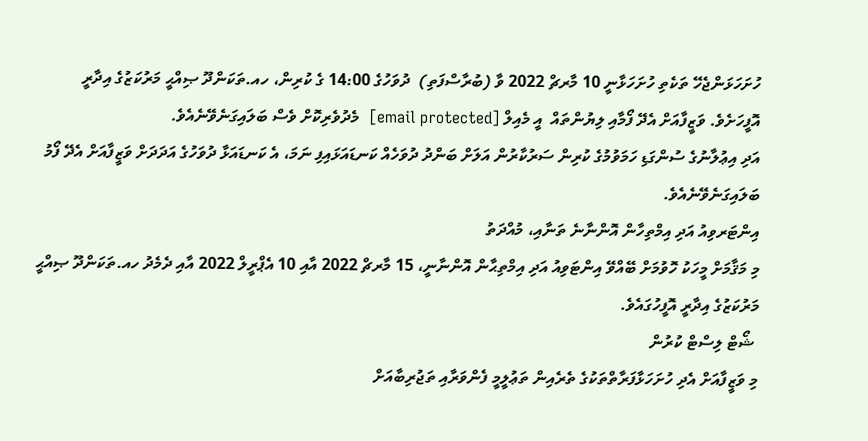ހުށަހަޅަންޖެހޭ ތަކެތި ހުށަހަޅާނީ 10 މާރޗް 2022 ވާ (ބުރާސްފަތި)  ދުވަހުގެ 14:00 ގެ ކުރިން، ހއ.ތަކަންދޫ ޞިއްޙީ މަރުކަޒުގެ އިދާރީ އޮފީހަށެވެ. ވަޒީފާއަށް އެދޭ ފޯމާއި ލިޔުންތައް  އީ މެއިލް [email protected]  މެދުވެރިކޮށް ވެސް ބަލައިގަނެވޭނެއެވެ.
އަދި އިޢުލާނުގެ ސުންގަޑި ހަމަވުމުގެ ކުރިން ސަރުކާރުން އަލަށް ބަންދު ދުވަހެއް ކަނޑައަޅައިފި ނަމަ، އެ ކަނޑައަޅާ ދުވަހުގެ އަދަދަށް ވަޒީފާއަށް އެދޭ ފޯމު ބަލައިގަނެވޭނެއެވެ.
އިންޓަރވިއު އަދި އިމްތިހާން އޮންނާނެ ތަނާއި، މުއްދަތު
މި މަޤާމަށް މީހަކު ހޮވުމަށް ބޭއްވޭ އިންޓަވިއު އަދި އިމްތިޙާން އޮންނާނީ، 15 މާރޗް 2022 އާއި 10 އެޕްރީލް 2022 އާއި ދެމެދު ހއ.ތަކަންދޫ ޞިއްޙީ މަރުކަޒުގެ އިދާރީ އޮފީހުގައެވެ.
 ޝޯޓް ލިސްޓް ކުރުން
މި ވަޒީފާއަށް އެދި ހުށަހަޅާފަރާތްތަކުގެ ތެރެއިން ތަޢުލީމީ ފެންވަރާއި ތަޖުރިބާއަށް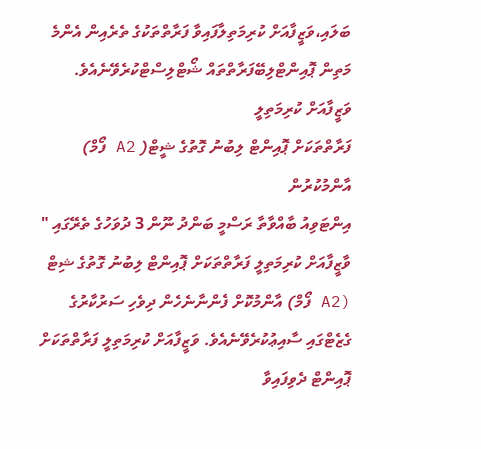ބަލައި،ވަޒީފާއަށް ކުރިމަތިލާފައިވާ ފަރާތްތަކުގެ ތެރެއިން އެންމެ މަތިން ޕޮއިންޓްލިބޭފަރާތްތައް ޝޯޓްލިސްޓްކުރެވޭނެއެވެ.
ވަޒީފާއަށް ކުރިމަތިލީ
ފަރާތްތަކަށް ޕޮއިންޓް ލިބުނު ގޮތުގެ ޝީޓް( A2 ފޯމް) އާންމުކުރުން
އިންޓަވިއު ބާއްވާތާ ރަސްމީ ބަންދު ނޫން 3 ދުވަހުގެ ތެރޭގައި " ވާޒީފާއަށް ކުރިމަތިލީ ފަރާތްތަކަށް ޕޮއިންޓް ލިބުނު ގޮތުގެ ޝިޓް (A2 ފޯމް) އާންމުކޮށް ފެންނާނެހެން ދިވެހި ސަރުކާރުގެ ގެޒެޓްގައި ސާއިޢުކުރެވޭނެއެވެ. ވަޒީފާއަށް ކުރިމަތިލީ ފަރާތްތަކަށް ޕޮއިންޓް ދެވިފައިވާ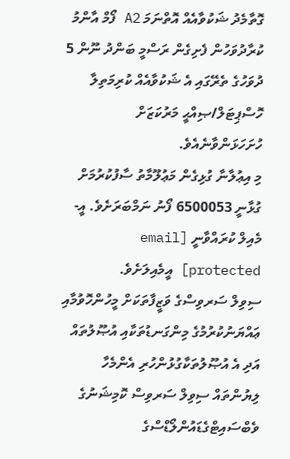ގޮތާމެދު ޝަކުވާއެއް އޮތްނަމަ A2 ފޯމް އާންމު ކުރާދުވަހުން ފެށިގެން ރަސްމީ ބަންދު ނޫން 5 ދުވަހުގެ ތެރޭގައި އެ ޝަކުވާއެއް ކުރިމަތިލާ ހޮސްޕިޓަލް/ޞިއްޙީ މަރުކަޒަށް ހުށަހަޅަންވާނެއެވެ.
މި އިޢުލާނާ ގުޅިގެން މަޢުލޫމާތު ސާފުކުރުމަށް ގުޅާނީ 6500053 ފޯނު ނަމްބަރަށެވެ. އީ-މެއިލް ކުރައްވާނީ [email protected] އީމެއިލަށެވެ.
ސިވިލް ސަރވިސްގެ ވަޒީފާތަކަށް މީހުންހޮވުމާއި ޢައްޔަނުކުރުމުގެ މިންގަނޑުތަކާއި އުޞޫލުތައް އަދި އެ އުޞޫލުތަކާގުޅުންހުރި އެންމެހާ ލިޔުންތައް ސިވިލް ސަރވިސް ކޮމިޝަނުގެ ވެބްސައިޓްގެޑައުންލޯޑްސްގެ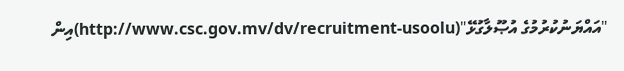"އައްޔަނުކުރުމުގެ އުޞޫލާގުޅޭ"(http://www.csc.gov.mv/dv/recruitment-usoolu)އިން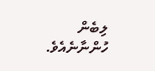ލިބެން ހުންނާނެއެވެ.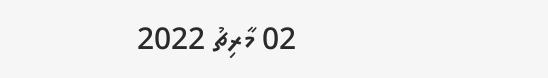02 މާރިޗު 2022